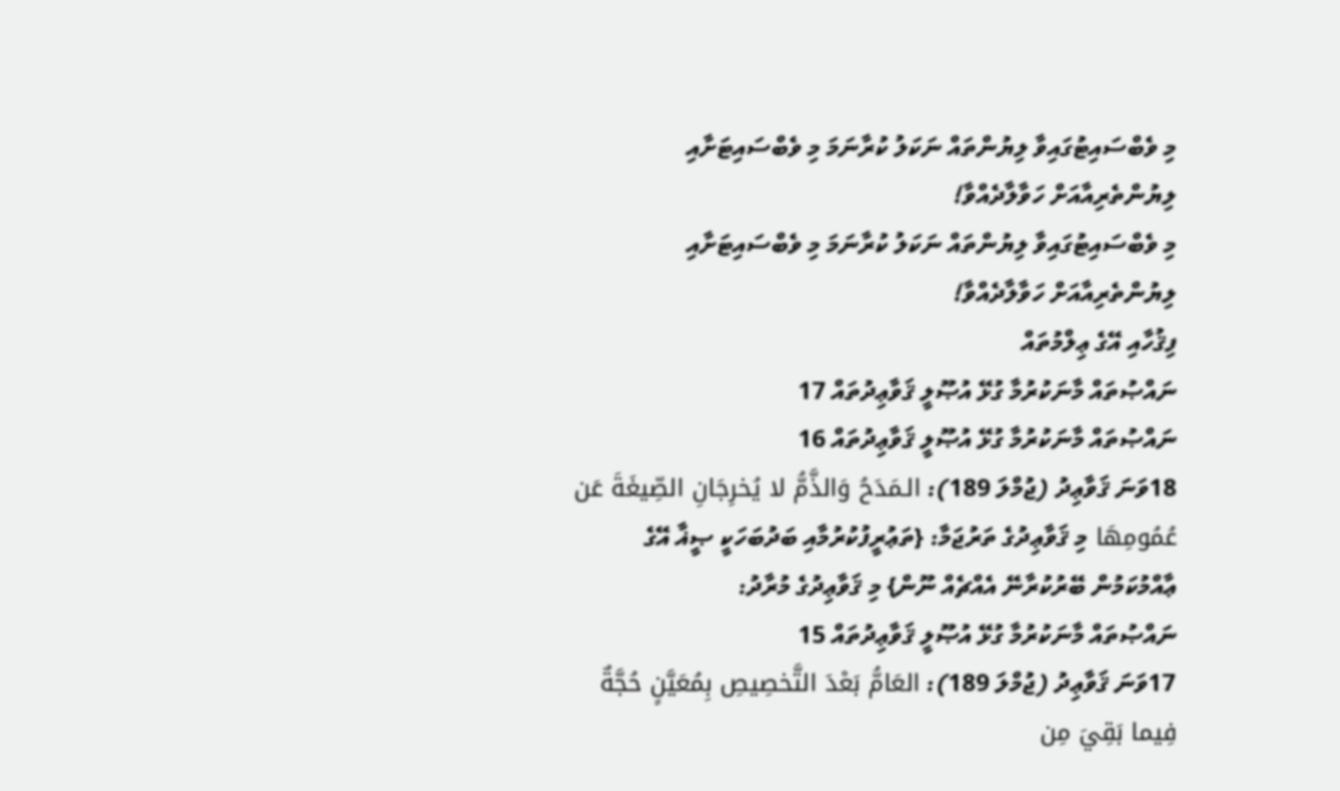މި ވެބްސައިޓުގައިވާ ލިޔުންތައް ނަކަލު ކުރާނަމަ މި ވެބްސައިޓަށާއި ލިޔުންތެރިއާއަށް ހަވާލާދެއްވާ!
މި ވެބްސައިޓުގައިވާ ލިޔުންތައް ނަކަލު ކުރާނަމަ މި ވެބްސައިޓަށާއި ލިޔުންތެރިއާއަށް ހަވާލާދެއްވާ!
ފިޤުހާއި އޭގެ ޢިލްމުތައް
ނައްޞުތައް މާނަކުރުމާ ގުޅޭ އުޞޫލީ ޤަވާޢިދުތައް 17
ނައްޞުތައް މާނަކުރުމާ ގުޅޭ އުޞޫލީ ޤަވާޢިދުތައް 16
18ވަނަ ޤަވާޢިދު (ޖުމްލަ 189): الـمَدَحُ وَالذَّمُّ لا يُخرِجَانِ الصِّيغَةَ عَن عُمُومِهَا މި ޤަވާޢިދުގެ ތަރުޖަމާ: {ތަޢުރީފުކުރުމާއި ބަދުބަހަކީ ޞީޣާ އޭގެ ޢާއްމުކަމުން ބޭރުކުރާނޭ އެއްޗެއް ނޫން} މި ޤަވާޢިދުގެ މުރާދު:
ނައްޞުތައް މާނަކުރުމާ ގުޅޭ އުޞޫލީ ޤަވާޢިދުތައް 15
17ވަނަ ޤަވާޢިދު (ޖުމްލަ 189): العَامُّ بَعْدَ التَّخصِيصِ بِمُعَيَّنٍ حُجَّةٌ فِيما بَقِيَ مِن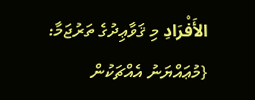الأَفْرَادِ މި ޤަވާޢިދުގެ ތަރުޖަމާ: {މުޢައްޔަނު އެއްޗަކުން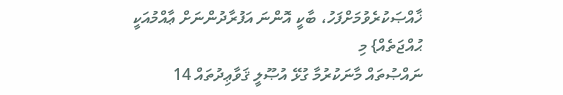ޚާއްޞަކުރެވުމަށްފަހު، ބާކީ އޮންނަ އަފުރާދުންނަށް ޢާއްމުއަކީ ޙުއްޖަތެއް} މި
ނައްޞުތައް މާނަކުރުމާ ގުޅޭ އުޞޫލީ ޤަވާޢިދުތައް 14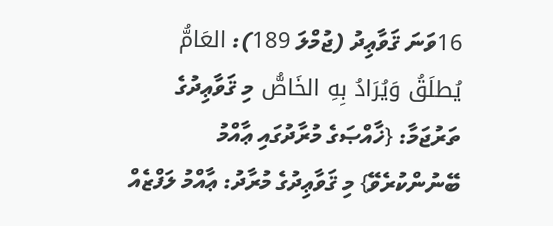16ވަނަ ޤަވާޢިދު (ޖުމްލަ 189): العَامُّ يُطلَقُ وَيُرَادُ بِهِ الخَاصُّ މި ޤަވާޢިދުގެ ތަރުޖަމާ: {ޚާއްޞަގެ މުރާދުގައި ޢާއްމު ބޭނުންކުރެވޭ} މި ޤަވާޢިދުގެ މުރާދު: ޢާއްމު ލަފްޒެއް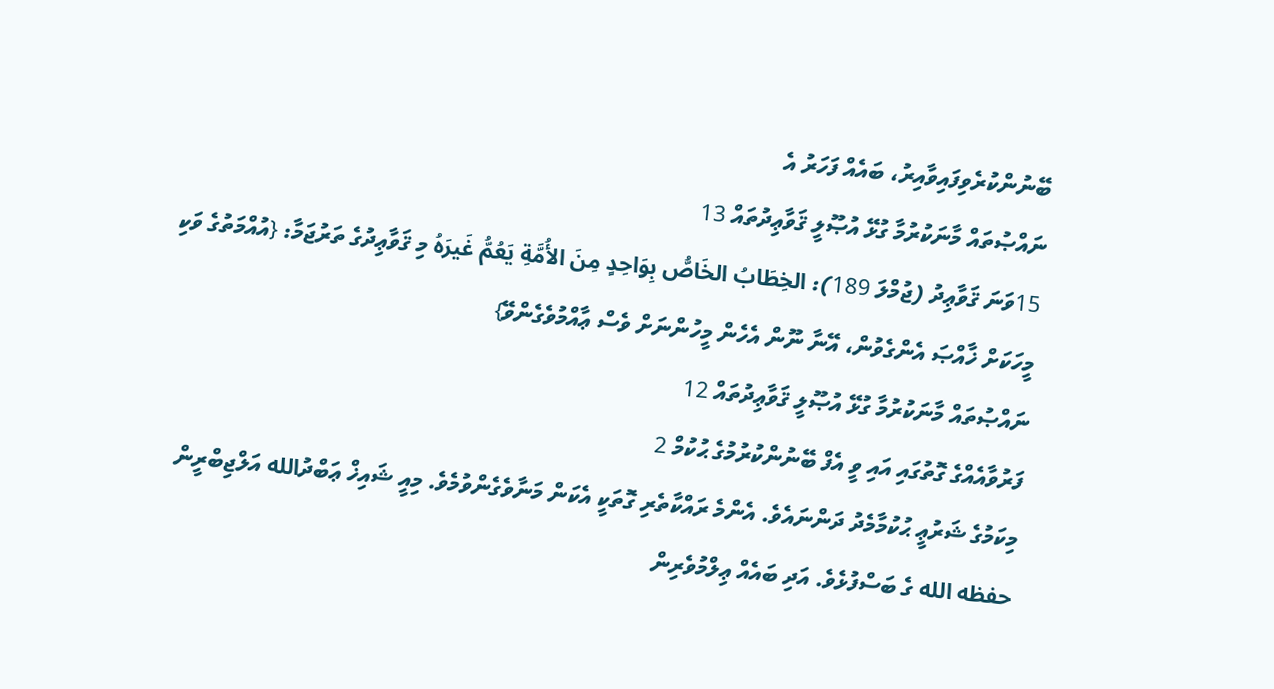ބޭނުންކުރެވިފައިވާއިރު، ބައެއް ފަހަރު އެ
ނައްޞުތައް މާނަކުރުމާ ގުޅޭ އުޞޫލީ ޤަވާޢިދުތައް 13
15ވަނަ ޤަވާޢިދު (ޖުމްލަ 189): الخِطَابُ الخَاصُّ بِوَاحِدٍ مِنَ الأُمَّةِ يَعُمُّ غَيرَهُ މި ޤަވާޢިދުގެ ތަރުޖަމާ: {އުއްމަތުގެ ވަކި މީހަކަށް ޚާއްޞަ އެންގެވުން، އޭނާ ނޫން އެހެން މީހުންނަށް ވެސް ޢާއްމުވެގެންވޭ}
ނައްޞުތައް މާނަކުރުމާ ގުޅޭ އުޞޫލީ ޤަވާޢިދުތައް 12
ފަރުވާއެއްގެ ގޮތުގައި އައި ވީ އެފް ބޭނުންކުރުމުގެ ޙުކުމް 2
މިކަމުގެ ޝަރުޢީ ޙުކުމާމެދު ދަންނައެވެ. އެންމެ ރައްކާތެރި ގޮތަކީ އެކަން މަނާވެގެންވުމެވެ. މިއީ ޝައިޚް ޢަބްދުالله އަލްޖިބްރީން حفظه الله ގެ ބަސްފުޅެވެ. އަދި ބައެއް ޢިލްމުވެރިން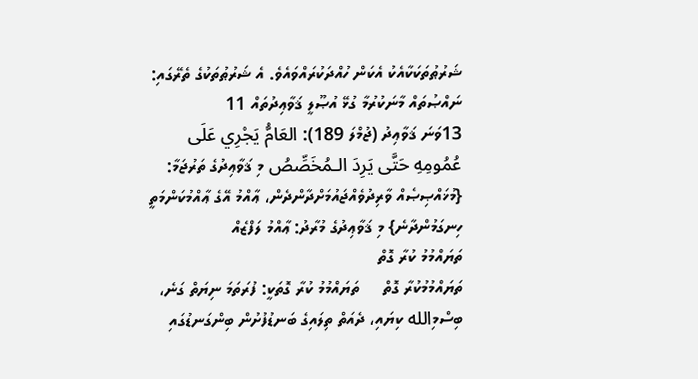ޝަރުޠުތަކަކާއެކު އެކަން ހުއްދަކުރައްވައެވެ. އެ ޝަރުޠުތަކުގެ ތެރޭގައި:
ނައްޞުތައް މާނަކުރުމާ ގުޅޭ އުޞޫލީ ޤަވާޢިދުތައް 11
13ވަނަ ޤަވާޢިދު (ޖުމްލަ 189): العَامُّ يَجْرِي عَلَى عُمُومِهِ حَتَّى يَرِدَ الـمُخَصِّصُ މި ޤަވާޢިދުގެ ތަރުޖަމާ: {މުޚައްޞިޞެއް ވާރިދުވެއްޖައުމަށްދާންދެން، ޢާއްމު އޭގެ ޢާއްމުކަންމަތީ ހިނގަމުންދާނެ} މި ޤަވާޢިދުގެ މުރާދު: ޢާއްމު ލަފްޒެއް
ތަޔައްމުމު ކުރާ ގޮތް
ތަޔައްމުމުކުރާ ގޮތް     ތަޔައްމުމު ކުރާ ގޮތަކީ: ފުރަތަމަ ނިޔަތް ގަނެ، ބިސްމިالله ކިޔައި، ދެއަތް ތިލައިގެ ބަނޑުފުށުން ބިންގަނޑުގައި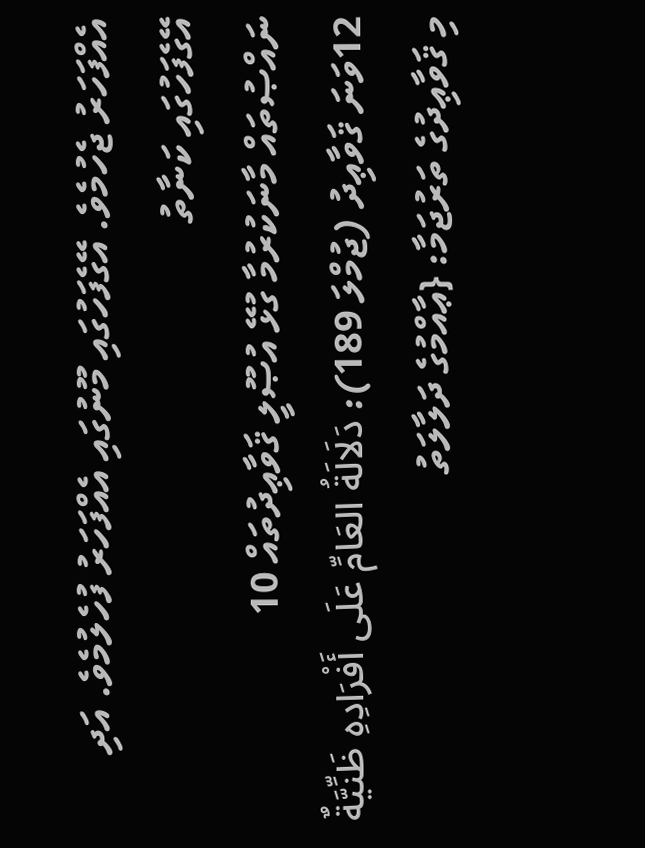އެއްފަހަރު ޖެހުމެވެ. އޭގެފަހުގައި މޫނުގައި އެއްފަހަރު ފުހެލުމެވެ. އަދި އޭގެފަހުގައި ކަނާތު
ނައްޞުތައް މާނަކުރުމާ ގުޅޭ އުޞޫލީ ޤަވާޢިދުތައް 10
12ވަނަ ޤަވާޢިދު (ޖުމްލަ 189): دَلَالَةُ العَامِّ عَلَى أَفْرَادِهِ ظَنِّيَّةٌ މި ޤަވާޢިދުގެ ތަރުޖަމާ: {ޢާއްމުގެ ދަލާލަތު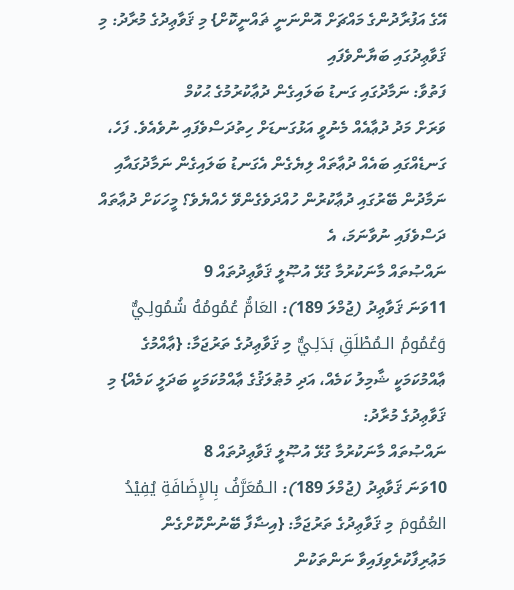އޭގެ އަފުރާދުންގެ މައްޗަށް އޮންނަނީ ޡައްނީކޮށް} މި ޤަވާޢިދުގެ މުރާދު: މި ޤަވާޢިދުގައި ބަޔާންވެފައި
ފަތުވާ: ނަމާދުގައި ގަނޑު ބަލައިގެން ދުޢާކުރުމުގެ ޙުކުމް
ވަރަށް މަދު ދުޢާއެއް މެނުވީ އަޅުގަނޑަށް ހިތުދަސްވެފައި ނުވެއެވެ. ފަހެ، ގަނޑެއްގައި ބައެއް ދުޢާތައް ލިޔެގެން އެގަނޑު ބަލައިގެން ނަމާދުގައާއި ނަމާދުން ބޭރުގައި ދުޢާކުރުން ހުއްދަވެގެންވޭ ހެއްޔެވެ؟ މީހަކަށް ދުޢާތައް ދަސްވެފައި ނުވާނަމަ، އެ
ނައްޞުތައް މާނަކުރުމާ ގުޅޭ އުޞޫލީ ޤަވާޢިދުތައް 9
11ވަނަ ޤަވާޢިދު (ޖުމްލަ 189): العَامُّ عُمُومُهُ شُمُولِـيٌّ وَعُمُومُ الـمُطْلَقِ بَدَلِـيٌّ މި ޤަވާޢިދުގެ ތަރުޖަމާ: {ޢާއްމުގެ ޢާއްމުކަމަކީ ޝާމިލު ކަމެއް، އަދި މުޠުލަޤުގެ ޢާއްމުކަމަކީ ބަދަލީ ކަމެއް} މި ޤަވާޢިދުގެ މުރާދު:
ނައްޞުތައް މާނަކުރުމާ ގުޅޭ އުޞޫލީ ޤަވާޢިދުތައް 8
10ވަނަ ޤަވާޢިދު (ޖުމްލަ 189): الـمُعَرَّفُ بِالإِضَافَةِ يُفِيْدُ العُمُومَ މި ޤަވާޢިދުގެ ތަރުޖަމާ: {އިޟާފާ ބޭނުންކޮށްގެން މަޢުރިފާކުރެވިފައިވާ ނަންތަކުން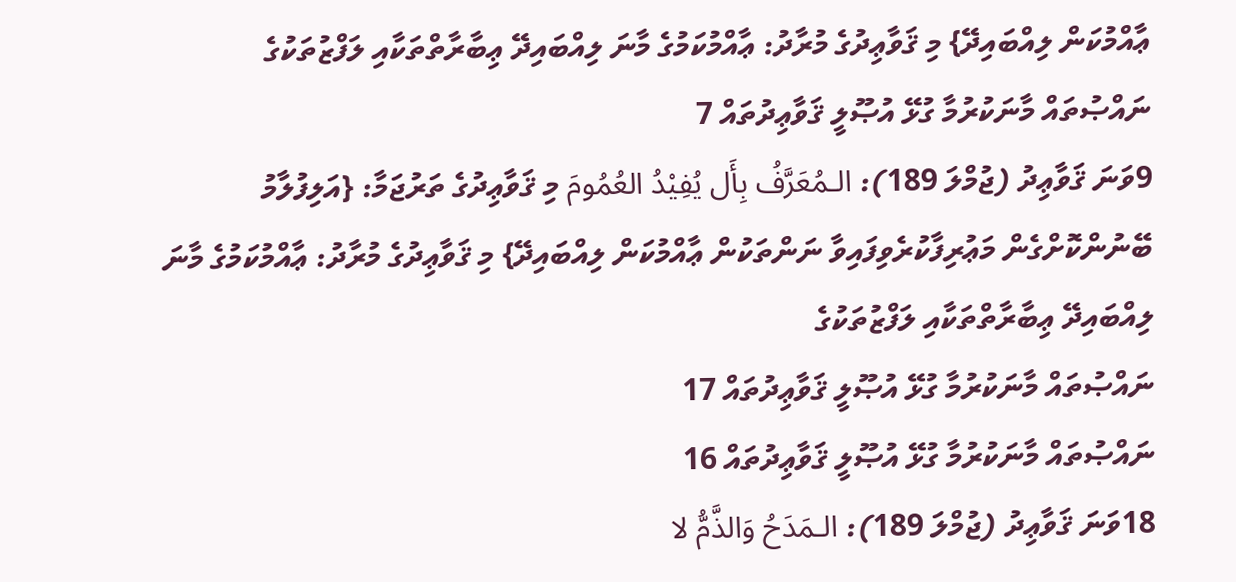ޢާއްމުކަން ލިއްބައިދޭ} މި ޤަވާޢިދުގެ މުރާދު: ޢާއްމުކަމުގެ މާނަ ލިއްބައިދޭ ޢިބާރާތްތަކާއި ލަފްޒުތަކުގެ
ނައްޞުތައް މާނަކުރުމާ ގުޅޭ އުޞޫލީ ޤަވާޢިދުތައް 7
9ވަނަ ޤަވާޢިދު (ޖުމްލަ 189): الـمُعَرَّفُ بِأَل يُفِيْدُ العُمُومَ މި ޤަވާޢިދުގެ ތަރުޖަމާ: {އަލިފުލާމު ބޭނުންކޮށްގެން މަޢުރިފާކުރެވިފައިވާ ނަންތަކުން ޢާއްމުކަން ލިއްބައިދޭ} މި ޤަވާޢިދުގެ މުރާދު: ޢާއްމުކަމުގެ މާނަ ލިއްބައިދޭ ޢިބާރާތްތަކާއި ލަފްޒުތަކުގެ
ނައްޞުތައް މާނަކުރުމާ ގުޅޭ އުޞޫލީ ޤަވާޢިދުތައް 17
ނައްޞުތައް މާނަކުރުމާ ގުޅޭ އުޞޫލީ ޤަވާޢިދުތައް 16
18ވަނަ ޤަވާޢިދު (ޖުމްލަ 189): الـمَدَحُ وَالذَّمُّ لا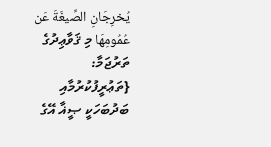يُخرِجَانِ الصِّيغَةَ عَن عُمُومِهَا މި ޤަވާޢިދުގެ ތަރުޖަމާ: {ތަޢުރީފުކުރުމާއި ބަދުބަހަކީ ޞީޣާ އޭގެ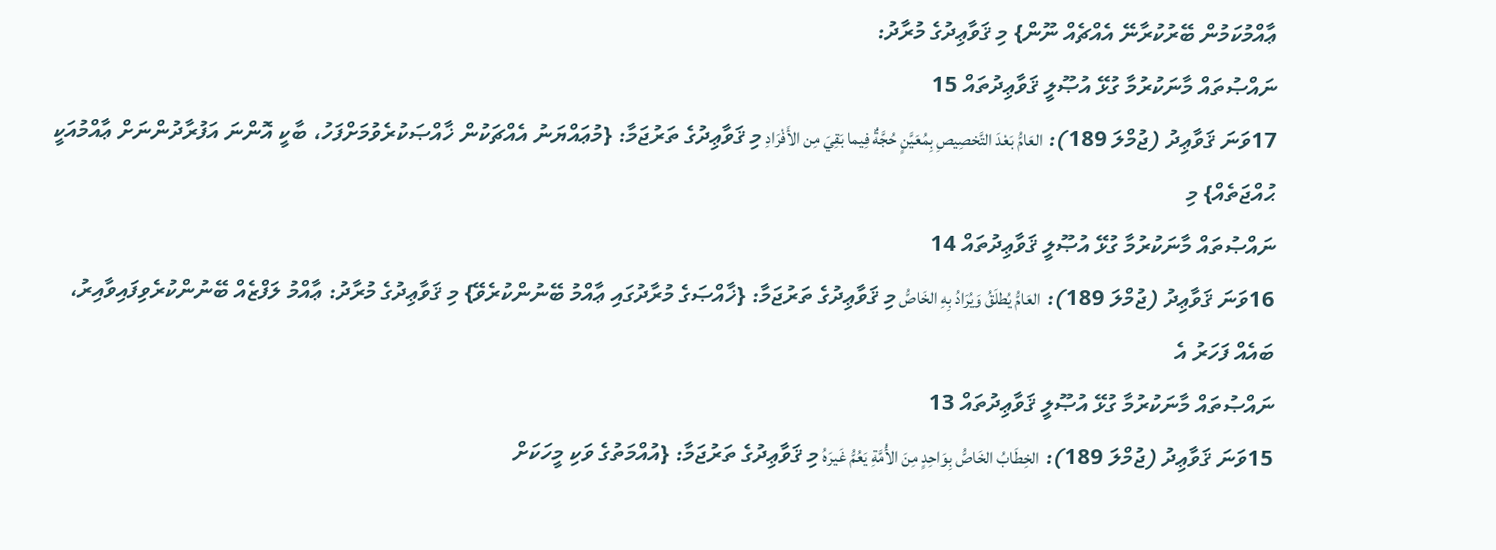ޢާއްމުކަމުން ބޭރުކުރާނޭ އެއްޗެއް ނޫން} މި ޤަވާޢިދުގެ މުރާދު:
ނައްޞުތައް މާނަކުރުމާ ގުޅޭ އުޞޫލީ ޤަވާޢިދުތައް 15
17ވަނަ ޤަވާޢިދު (ޖުމްލަ 189): العَامُّ بَعْدَ التَّخصِيصِ بِمُعَيَّنٍ حُجَّةٌ فِيما بَقِيَ مِن الأَفْرَادِ މި ޤަވާޢިދުގެ ތަރުޖަމާ: {މުޢައްޔަނު އެއްޗަކުން ޚާއްޞަކުރެވުމަށްފަހު، ބާކީ އޮންނަ އަފުރާދުންނަށް ޢާއްމުއަކީ ޙުއްޖަތެއް} މި
ނައްޞުތައް މާނަކުރުމާ ގުޅޭ އުޞޫލީ ޤަވާޢިދުތައް 14
16ވަނަ ޤަވާޢިދު (ޖުމްލަ 189): العَامُّ يُطلَقُ وَيُرَادُ بِهِ الخَاصُّ މި ޤަވާޢިދުގެ ތަރުޖަމާ: {ޚާއްޞަގެ މުރާދުގައި ޢާއްމު ބޭނުންކުރެވޭ} މި ޤަވާޢިދުގެ މުރާދު: ޢާއްމު ލަފްޒެއް ބޭނުންކުރެވިފައިވާއިރު، ބައެއް ފަހަރު އެ
ނައްޞުތައް މާނަކުރުމާ ގުޅޭ އުޞޫލީ ޤަވާޢިދުތައް 13
15ވަނަ ޤަވާޢިދު (ޖުމްލަ 189): الخِطَابُ الخَاصُّ بِوَاحِدٍ مِنَ الأُمَّةِ يَعُمُّ غَيرَهُ މި ޤަވާޢިދުގެ ތަރުޖަމާ: {އުއްމަތުގެ ވަކި މީހަކަށް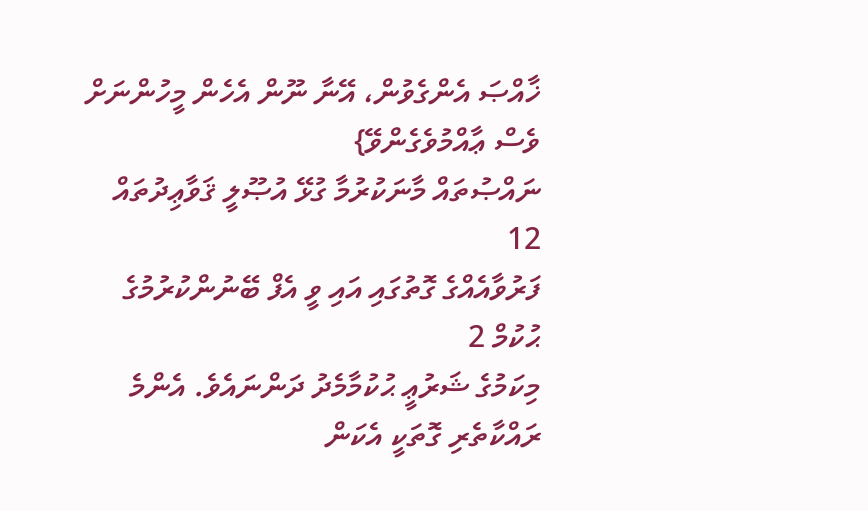ޚާއްޞަ އެންގެވުން، އޭނާ ނޫން އެހެން މީހުންނަށް ވެސް ޢާއްމުވެގެންވޭ}
ނައްޞުތައް މާނަކުރުމާ ގުޅޭ އުޞޫލީ ޤަވާޢިދުތައް 12
ފަރުވާއެއްގެ ގޮތުގައި އައި ވީ އެފް ބޭނުންކުރުމުގެ ޙުކުމް 2
މިކަމުގެ ޝަރުޢީ ޙުކުމާމެދު ދަންނައެވެ. އެންމެ ރައްކާތެރި ގޮތަކީ އެކަން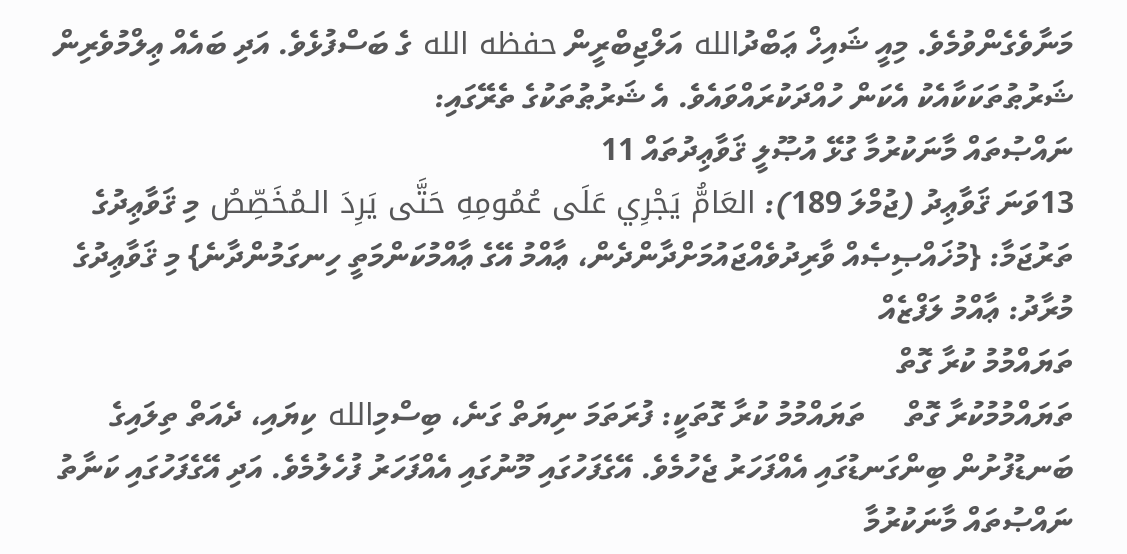މަނާވެގެންވުމެވެ. މިއީ ޝައިޚް ޢަބްދުالله އަލްޖިބްރީން حفظه الله ގެ ބަސްފުޅެވެ. އަދި ބައެއް ޢިލްމުވެރިން ޝަރުޠުތަކަކާއެކު އެކަން ހުއްދަކުރައްވައެވެ. އެ ޝަރުޠުތަކުގެ ތެރޭގައި:
ނައްޞުތައް މާނަކުރުމާ ގުޅޭ އުޞޫލީ ޤަވާޢިދުތައް 11
13ވަނަ ޤަވާޢިދު (ޖުމްލަ 189): العَامُّ يَجْرِي عَلَى عُمُومِهِ حَتَّى يَرِدَ الـمُخَصِّصُ މި ޤަވާޢިދުގެ ތަރުޖަމާ: {މުޚައްޞިޞެއް ވާރިދުވެއްޖައުމަށްދާންދެން، ޢާއްމު އޭގެ ޢާއްމުކަންމަތީ ހިނގަމުންދާނެ} މި ޤަވާޢިދުގެ މުރާދު: ޢާއްމު ލަފްޒެއް
ތަޔައްމުމު ކުރާ ގޮތް
ތަޔައްމުމުކުރާ ގޮތް     ތަޔައްމުމު ކުރާ ގޮތަކީ: ފުރަތަމަ ނިޔަތް ގަނެ، ބިސްމިالله ކިޔައި، ދެއަތް ތިލައިގެ ބަނޑުފުށުން ބިންގަނޑުގައި އެއްފަހަރު ޖެހުމެވެ. އޭގެފަހުގައި މޫނުގައި އެއްފަހަރު ފުހެލުމެވެ. އަދި އޭގެފަހުގައި ކަނާތު
ނައްޞުތައް މާނަކުރުމާ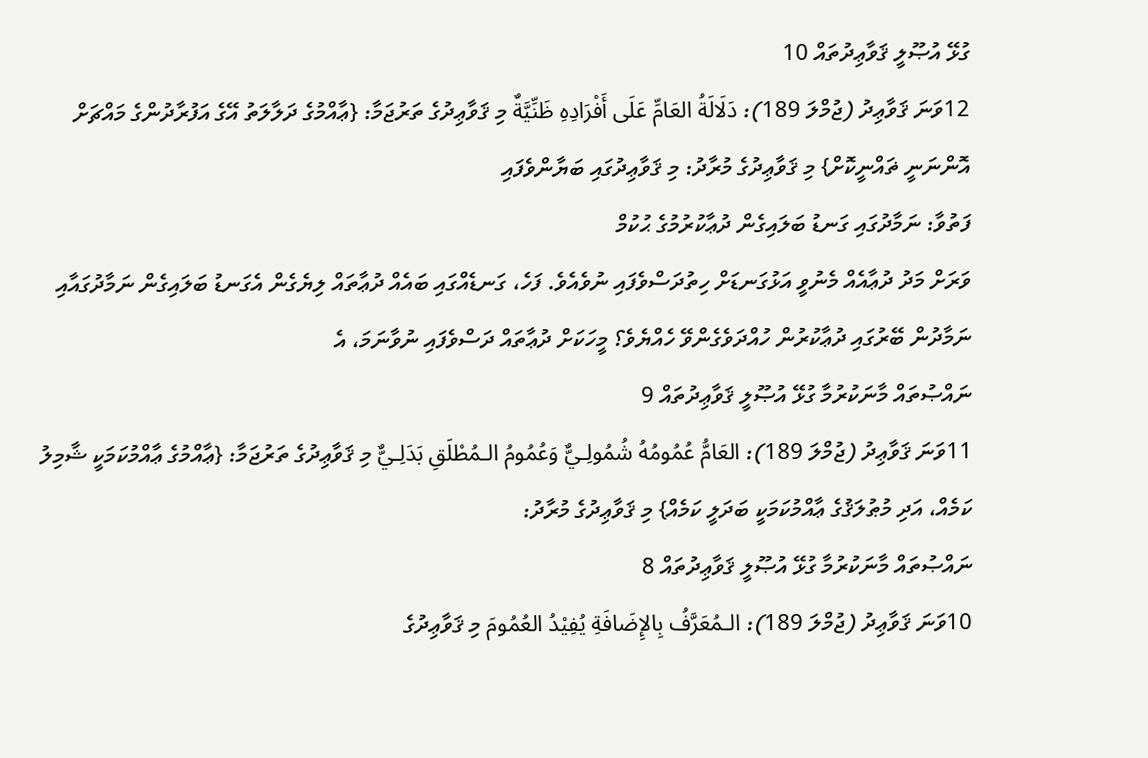ގުޅޭ އުޞޫލީ ޤަވާޢިދުތައް 10
12ވަނަ ޤަވާޢިދު (ޖުމްލަ 189): دَلَالَةُ العَامِّ عَلَى أَفْرَادِهِ ظَنِّيَّةٌ މި ޤަވާޢިދުގެ ތަރުޖަމާ: {ޢާއްމުގެ ދަލާލަތު އޭގެ އަފުރާދުންގެ މައްޗަށް އޮންނަނީ ޡައްނީކޮށް} މި ޤަވާޢިދުގެ މުރާދު: މި ޤަވާޢިދުގައި ބަޔާންވެފައި
ފަތުވާ: ނަމާދުގައި ގަނޑު ބަލައިގެން ދުޢާކުރުމުގެ ޙުކުމް
ވަރަށް މަދު ދުޢާއެއް މެނުވީ އަޅުގަނޑަށް ހިތުދަސްވެފައި ނުވެއެވެ. ފަހެ، ގަނޑެއްގައި ބައެއް ދުޢާތައް ލިޔެގެން އެގަނޑު ބަލައިގެން ނަމާދުގައާއި ނަމާދުން ބޭރުގައި ދުޢާކުރުން ހުއްދަވެގެންވޭ ހެއްޔެވެ؟ މީހަކަށް ދުޢާތައް ދަސްވެފައި ނުވާނަމަ، އެ
ނައްޞުތައް މާނަކުރުމާ ގުޅޭ އުޞޫލީ ޤަވާޢިދުތައް 9
11ވަނަ ޤަވާޢިދު (ޖުމްލަ 189): العَامُّ عُمُومُهُ شُمُولِـيٌّ وَعُمُومُ الـمُطْلَقِ بَدَلِـيٌّ މި ޤަވާޢިދުގެ ތަރުޖަމާ: {ޢާއްމުގެ ޢާއްމުކަމަކީ ޝާމިލު ކަމެއް، އަދި މުޠުލަޤުގެ ޢާއްމުކަމަކީ ބަދަލީ ކަމެއް} މި ޤަވާޢިދުގެ މުރާދު:
ނައްޞުތައް މާނަކުރުމާ ގުޅޭ އުޞޫލީ ޤަވާޢިދުތައް 8
10ވަނަ ޤަވާޢިދު (ޖުމްލަ 189): الـمُعَرَّفُ بِالإِضَافَةِ يُفِيْدُ العُمُومَ މި ޤަވާޢިދުގެ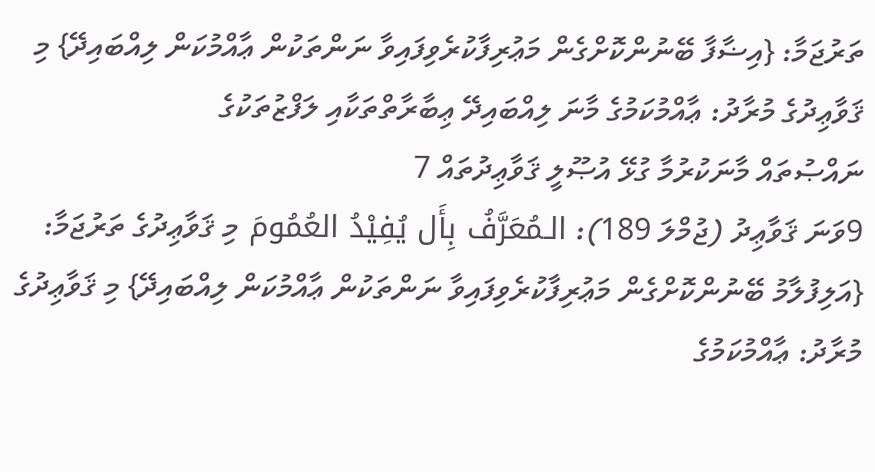ތަރުޖަމާ: {އިޟާފާ ބޭނުންކޮށްގެން މަޢުރިފާކުރެވިފައިވާ ނަންތަކުން ޢާއްމުކަން ލިއްބައިދޭ} މި ޤަވާޢިދުގެ މުރާދު: ޢާއްމުކަމުގެ މާނަ ލިއްބައިދޭ ޢިބާރާތްތަކާއި ލަފްޒުތަކުގެ
ނައްޞުތައް މާނަކުރުމާ ގުޅޭ އުޞޫލީ ޤަވާޢިދުތައް 7
9ވަނަ ޤަވާޢިދު (ޖުމްލަ 189): الـمُعَرَّفُ بِأَل يُفِيْدُ العُمُومَ މި ޤަވާޢިދުގެ ތަރުޖަމާ: {އަލިފުލާމު ބޭނުންކޮށްގެން މަޢުރިފާކުރެވިފައިވާ ނަންތަކުން ޢާއްމުކަން ލިއްބައިދޭ} މި ޤަވާޢިދުގެ މުރާދު: ޢާއްމުކަމުގެ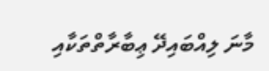މާނަ ލިއްބައިދޭ ޢިބާރާތްތަކާއި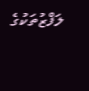ލަފްޒުތަކުގެ